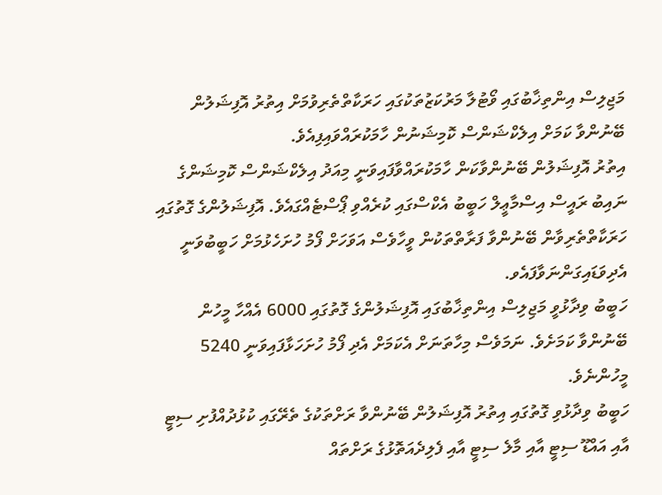މަޖިލިސް އިންތިޚާބުގައި ވޯޓުލާ މަރުކަޒުތަކުގައި ހަރަކާތްތެރިވުމަށް އިތުރު އޮފިޝަލުން ބޭނުންވާ ކަމަށް އިލެކްޝަންސް ކޮމިޝަނުން ހާމަކުރައްވައިފިއެވެ.
އިތުރު އޮފިޝަލުން ބޭނުންވާކަން ހާމަކުރައްވާފައިވަނީ މިއަދު އިލެކްޝަންސް ކޮމިޝަންގެ ނައިބު ރައީސް އިސްމާޢީލް ހަބީބު އެކްސްގައި ކުރެއްވި ޕޯސްޓެއްގައެވެ. އޮފިޝަލުންގެ ގޮތުގައި ހަރަކާތްތެރިވާން ބޭނުންވާ ފަރާތްތަކުން ވީހާވެސް އަވަހަށް ފޯމު ހުށަހެޅުމަށް ހަބީބުވަނީ އެދިވަޑައިގަންނަވާފައެވ.
ހަބީބު ވިދާޅުވީ މަޖިލިސް އިންތިޚާބުގައި އޮފިޝަލުންގެ ގޮތުގައި 6000 އެއްހާ މީހުން ބޭނުންވާ ކަމަށެވެ. ނަމަވެސް މިހާތަނަށް އެކަމަށް އެދި ފޯމު ހުށަހަޅާފައިވަނީ 5240 މީހުންނެވެ.
ހަބީބު ވިދާޅުވި ގޮތުގައި އިތުރު އޮފިޝަލުން ބޭނުންވާ ރަށްތަކުގެ ތެރޭގައި ކުޅުދުއްފުށި ސިޓީ އާއި އައްޑޫ ސިޓީ އާއި މާލެ ސިޓީ އާއި ފެލިދެއަތޮޅުގެ ރަށްތައް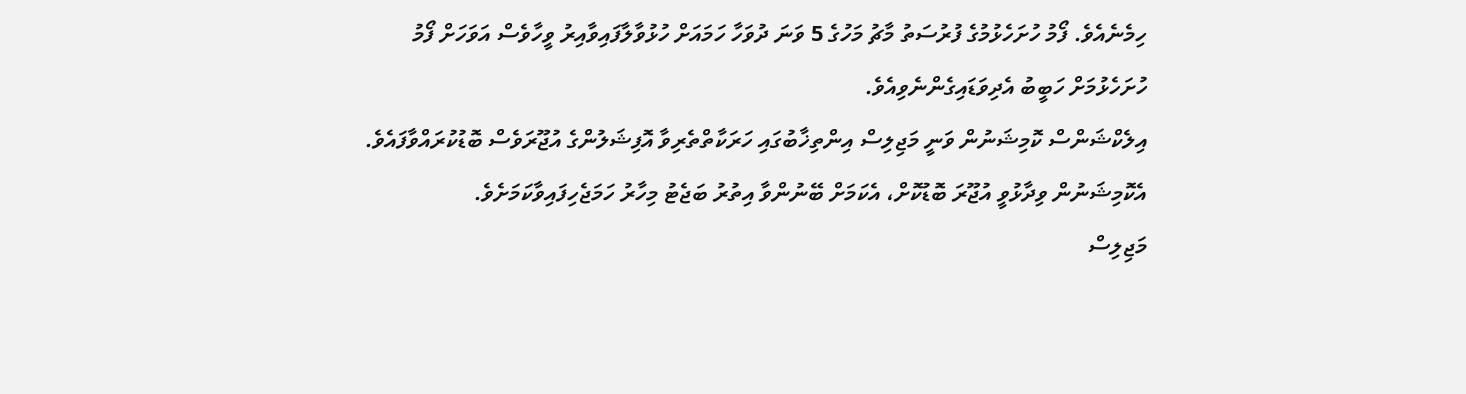ހިމެނެއެވެ. ފޯމު ހުށަހެޅުމުގެ ފުރުސަތު މާޗު މަހުގެ 5 ވަނަ ދުވަހާ ހަމައަށް ހުޅުވާލާފައިވާއިރު ވީހާވެސް އަވަހަށް ފޯމު ހުށަހެޅުމަށް ހަބީބު އެދިވަޑައިގެންނެވިއެވެ.
އިލެކްޝަންސް ކޮމިޝަނުން ވަނީ މަޖިލިސް އިންތިޚާބުގައި ހަރަކާތްތެރިވާ އޮފިޝަލުންގެ އުޖޫރަވެސް ބޮޑުކުރައްވާފައެވެ. އެކޮމިޝަނުން ވިދާޅުވީ އުޖޫރަ ބޮޑުކޮށް، އެކަމަށް ބޭނުންވާ އިތުރު ބަޖެޓު މިހާރު ހަމަޖެހިފައިވާކަމަށެވެ.
މަޖިލިސް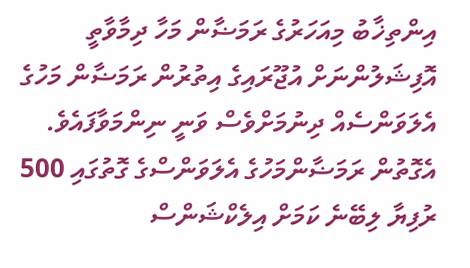އިންތިޚާބު މިއަހަރުގެ ރަމަޟާން މަހާ ދިމާވާތީ އޮފިޝަލުންނަށް އުޖޫރައިގެ އިތުރުން ރަމަޟާން މަހުގެ އެލަވަންސެއް ދިނުމަށްވެސް ވަނީ ނިންމަވާފައެވެ. އެގޮތުން ރަމަޟާންމަހުގެ އެލަވަންސްގެ ގޮތުގައި 500 ރުފިޔާ ލިބޭނެ ކަމަށް އިލެކްޝަންސް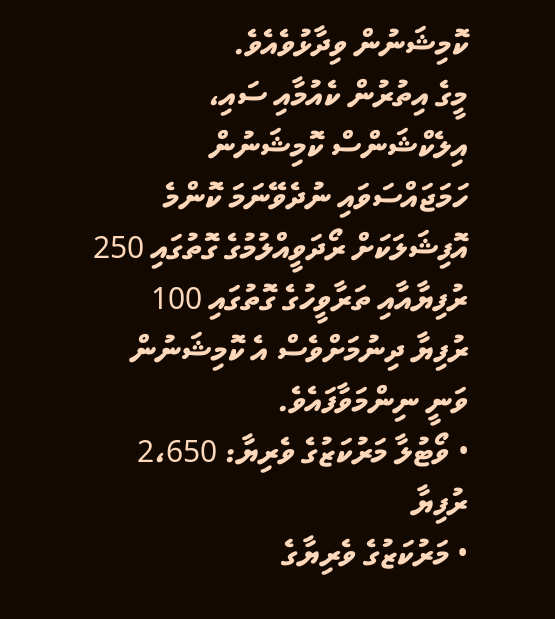ކޮމިޝަނުން ވިދާޅުވެއެވެ.
މީގެ އިތުރުން ކެއުމާއި ސައި، އިލެކްޝަންސް ކޮމިޝަނުން ހަމަޖައްސަވައި ނުދެވޭނަމަ ކޮންމެ އޮފިޝަލަކަށް ރޯދަވީއްލުމުގެ ގޮތުގައި 250 ރުފިޔާއާއި ތަރާވީހުގެ ގޮތުގައި 100 ރުފިޔާ ދިނުމަށްވެސް އެ ކޮމިޝަނުން ވަނީ ނިންމަވާފައެވެ.
• ވޯޓުލާ މަރުކަޒުގެ ވެރިޔާ: 2،650 ރުފިޔާ
• މަރުކަޒުގެ ވެރިޔާގެ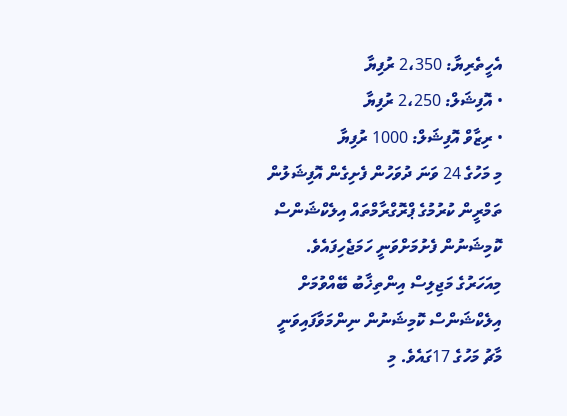އެހީތެރިޔާ: 2،350 ރުފިޔާ
• އޮފިޝަލް: 2،250 ރުފިޔާ
• ރިޒާވް އޮފިޝަލް: 1000 ރުފިޔާ
މި މަހުގެ 24 ވަނަ ދުވަހުން ފެށިގެން އޮފިޝަލުން ތަމްރީން ކުރުމުގެ ޕްރޮގްރާމްތައް އިލެކްޝަންސް ކޮމިޝަނުން ފެށުމަށްވަނީ ހަމަޖެހިފައެވެ.
މިއަހަރުގެ މަޖިލިސް އިންތިޚާބު ބޭއްވުމަށް އިލެކްޝަންސް ކޮމިޝަނުން ނިންމަވާފައިވަނީ މާޗު މަހުގެ 17ގައެވެ. މި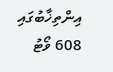އިންތިޚާބުގައި 608 ވޯޓު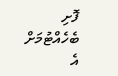ފޮށި ބެހެއްޓުމަށް އެ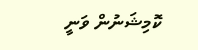ކޮމިޝަނުން ވަނީ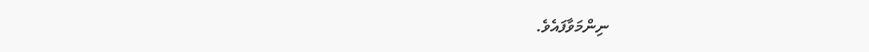ނިންމަވާފައެވެ.